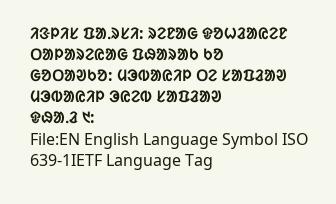ᱤᱝᱞᱤᱥ ᱯᱟᱹᱨᱥᱤ: ᱨᱮᱱᱟᱜ ᱫᱚᱦᱲᱟᱭᱮᱱ ᱛᱟᱞᱟᱨᱮᱭᱟᱜ ᱯᱷᱟᱨᱟᱠ ᱠᱚ
ᱜᱚᱛᱟᱣᱠᱚ: ᱢᱳᱵᱟᱭᱤᱞ ᱛᱮ ᱥᱟᱯᱲᱟᱣ ᱢᱳᱵᱟᱭᱤᱞ ᱳᱭᱮᱵ ᱥᱟᱯᱲᱟᱣ
ᱫᱷᱟᱹᱲ ᱑:
File:EN English Language Symbol ISO 639-1IETF Language Tag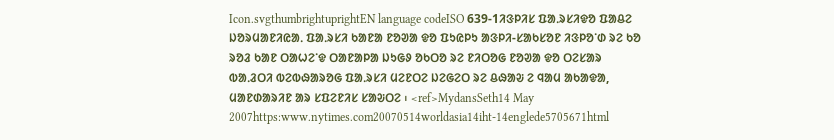Icon.svgthumbrightuprightEN language codeISO 639-1ᱤᱝᱞᱤᱥ ᱯᱟᱹᱨᱥᱤᱫᱚ ᱯᱟᱪᱮ ᱡᱚᱨᱢᱟᱱᱤᱭᱟᱹ ᱯᱟᱹᱨᱥᱤ ᱠᱟᱱᱟ ᱱᱚᱣᱟ ᱫᱚ ᱯᱩᱭᱞᱩ ᱟᱝᱞᱤ-ᱥᱟᱠᱥᱚᱱ ᱤᱝᱞᱚᱸᱰ ᱨᱮ ᱠᱚ ᱨᱚᱲ ᱠᱟᱱ ᱛᱟᱦᱮᱸᱫ ᱛᱟᱱᱟᱞᱟ ᱡᱩᱜᱽ ᱚᱠᱛᱚ ᱨᱮ ᱱᱤᱛᱚᱜ ᱱᱚᱣᱟ ᱫᱚ ᱛᱮᱥᱟᱨ ᱵᱟᱹᱲᱛᱤ ᱵᱮᱵᱷᱟᱨᱚᱜ ᱯᱟᱹᱨᱥᱤ ᱢᱮᱱᱛᱮ ᱡᱮᱜᱮᱛ ᱨᱮ ᱪᱷᱟᱶ ᱮ ᱧᱟᱢ ᱟᱠᱟᱫᱟ, ᱢᱟᱱᱰᱟᱨᱤᱱ ᱟᱨ ᱥᱯᱮᱱᱤᱥ ᱥᱟᱶᱛᱮ ᱾ <ref>MydansSeth14 May 2007https:www.nytimes.com20070514worldasia14iht-14englede5705671html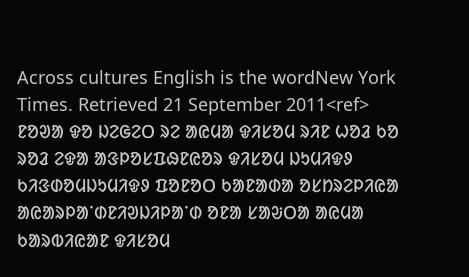Across cultures English is the wordNew York Times. Retrieved 21 September 2011<ref> ᱱᱚᱣᱟ ᱫᱚ ᱡᱮᱜᱮᱛ ᱨᱮ ᱟᱭᱢᱟ ᱫᱤᱥᱚᱢ ᱨᱤᱱ ᱦᱚᱲ ᱠᱚ ᱨᱚᱲ ᱮᱫᱟ ᱟᱝᱞᱚᱥᱯᱷᱱᱭᱚᱨ ᱫᱤᱥᱚᱢ ᱡᱩᱢᱤᱫᱽ ᱠᱤᱝᱰᱚᱢᱡᱩᱢᱤᱫᱽ ᱯᱚᱱᱚᱛ ᱠᱟᱱᱟᱰᱟ ᱚᱥᱴᱨᱮᱞᱤᱭᱟ ᱟᱭᱟᱨᱞᱟᱸᱰᱱᱤᱣᱡᱤᱞᱟᱸᱰ ᱚᱱᱟ ᱥᱟᱶᱛᱟ ᱟᱭᱢᱟ ᱠᱟᱨᱵᱤᱭᱟᱱ ᱫᱤᱥᱚᱢ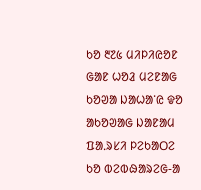ᱠᱚ ᱓᱗᱕ ᱢᱤᱞᱤᱭᱚᱱ ᱜᱟᱱ ᱦᱚᱲ ᱢᱮᱱᱟᱜ ᱠᱚᱣᱟ ᱡᱟᱦᱟᱸᱭ ᱫᱚ ᱟᱠᱚᱣᱟᱜ ᱡᱟᱱᱟᱢ ᱯᱟᱹᱨᱥᱤ ᱞᱮᱠᱟᱛᱮ ᱠᱚ ᱵᱮᱵᱷᱟᱨᱮᱜ-ᱟ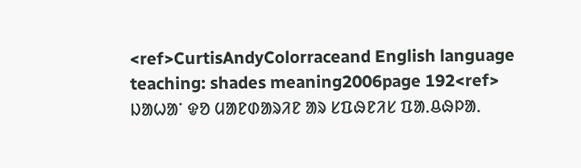<ref>CurtisAndyColorraceand English language teaching: shades meaning2006page 192<ref> ᱡᱟᱦᱟᱸ ᱫᱚ ᱢᱟᱱᱰᱟᱨᱤᱱ ᱟᱨ ᱥᱯᱷᱱᱤᱥ ᱯᱟᱹᱪᱷᱞᱟᱹ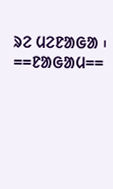ᱨᱮ ᱢᱮᱱᱟᱜᱟ ᱾
==ᱱᱟᱜᱟᱢ==